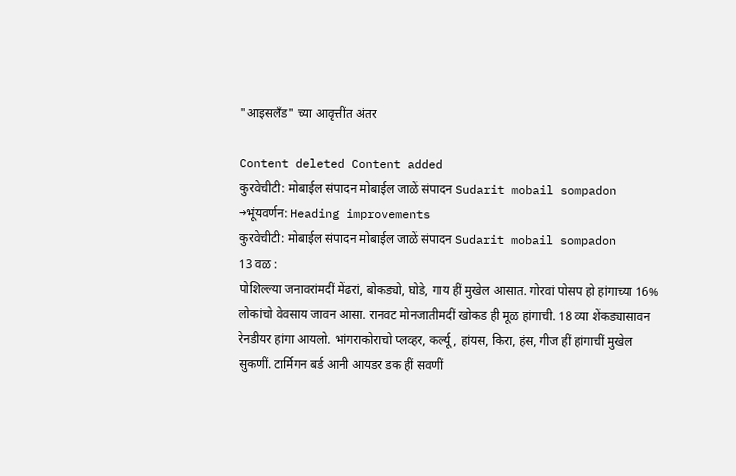"आइसलँड" च्या आवृत्तींत अंतर

Content deleted Content added
कुरवेचीटी: मोबाईल संपादन मोबाईल जाळें संपादन Sudarit mobail sompadon
→भूंयवर्णन: Heading improvements
कुरवेचीटी: मोबाईल संपादन मोबाईल जाळें संपादन Sudarit mobail sompadon
13 वळ :
पोशिल्ल्या जनावरांमदीं मेंढरां, बोकड्यो, घोडे, गाय हीं मुखेल आसात. गोरवां पोसप हो हांगाच्या 16% लोकांचो वेवसाय जावन आसा. रानवट मोनजातीमदीं खोकड ही मूळ हांगाची. 18 व्या शेंकड्यासावन रेनडीयर हांगा आयलो. भांगराकोराचो प्लव्हर, कर्ल्यू, हांयस, किरा, हंस, गीज हीं हांगाचीं मुखेल सुकणीं. टार्मिगन बर्ड आनी आयडर डक हीं सवणीं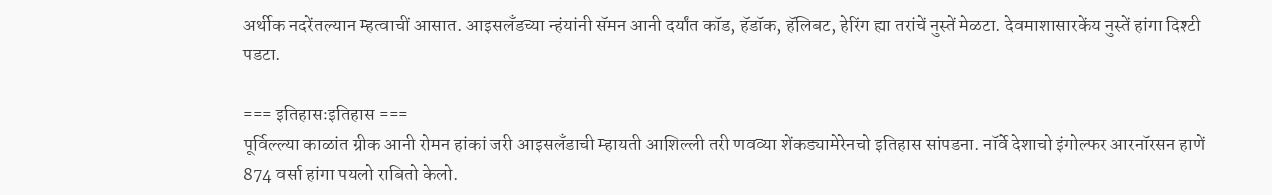अर्थीक नदरेंतल्यान म्हत्वाचीं आसात. आइसलँडच्या न्हंयांनी सॅमन आनी दर्यांत कॉड, हॅडॉक, हॅलिबट, हेरिंग ह्या तरांचें नुस्तें मेळटा. देवमाशासारकेंय नुस्तें हांगा दिश्टी पडटा.

=== इतिहासःइतिहास ===
पूर्विल्ल्या काळांत ग्रीक आनी रोमन हांकां जरी आइसलँडाची म्हायती आशिल्ली तरी णवव्या शेंकड्यामेरेनचो इतिहास सांपडना. नॉर्वे देशाचो इंगोल्फर आरनॉरसन हाणें 874 वर्सा हांगा पयलो राबितो केलो.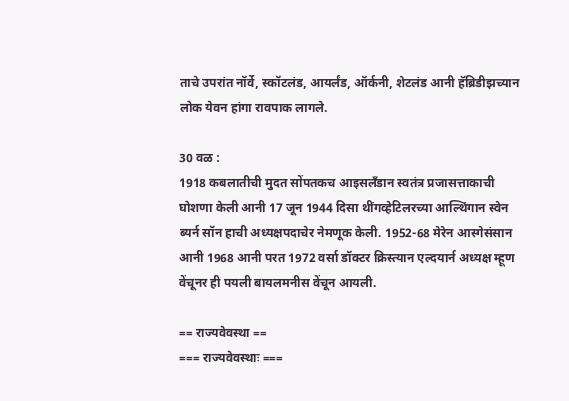ताचे उपरांत नॉर्वे, स्कॉटलंड, आयर्लंड, ऑर्कनी, शेटलंड आनी हॅब्रिडीझच्यान लोक येवन हांगा रावपाक लागले.

30 वळ :
1918 कबलातीची मुदत सोंपतकच आइसलँडान स्वतंत्र प्रजासत्ताकाची घोशणा केली आनी 17 जून 1944 दिसा थींगव्हेटिलरच्या आल्थिंगान स्वेन ब्यर्न सॉन हाची अध्यक्षपदाचेर नेमणूक केली. 1952-68 मेरेन आस्गेसंसान आनी 1968 आनी परत 1972 वर्सा डॉक्टर क्रिस्त्यान एल्दयार्न अध्यक्ष म्हूण वेंचूनर ही पयली बायलमनीस वेंचून आयली.

== राज्यवेवस्था ==
=== राज्यवेवस्थाः ===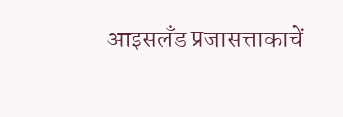आइसलँड प्रजासत्ताकाचें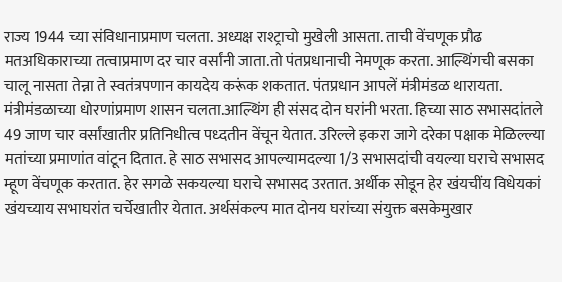राज्य 1944 च्या संविधानाप्रमाण चलता. अध्यक्ष राश्ट्राचो मुखेली आसता. ताची वेंचणूक प्रौढ मतअधिकाराच्या तत्वाप्रमाण दर चार वर्सांनी जाता.तो पंतप्रधानाची नेमणूक करता. आल्थिंगची बसका चालू नासता तेन्ना ते स्वतंत्रपणान कायदेय करूंक शकतात. पंतप्रधान आपलें मंत्रीमंडळ थारायता. मंत्रीमंडळाच्या धोरणांप्रमाण शासन चलता.आल्थिंग ही संसद दोन घरांनी भरता. हिच्या साठ सभासदांतले 49 जाण चार वर्सांखातीर प्रतिनिधीत्व पध्दतीन वेंचून येतात. उरिल्ले इकरा जागे दरेका पक्षाक मेळिल्ल्या मतांच्या प्रमाणांत वांटून दितात. हे साठ सभासद आपल्यामदल्या 1/3 सभासदांची वयल्या घराचे सभासद म्हूण वेंचणूक करतात. हेर सगळे सकयल्या घराचे सभासद उरतात. अर्थीक सोडून हेर खंयचींय विधेयकां खंयच्याय सभाघरांत चर्चेखातीर येतात. अर्थसंकल्प मात दोनय घरांच्या संयुक्त बसकेमुखार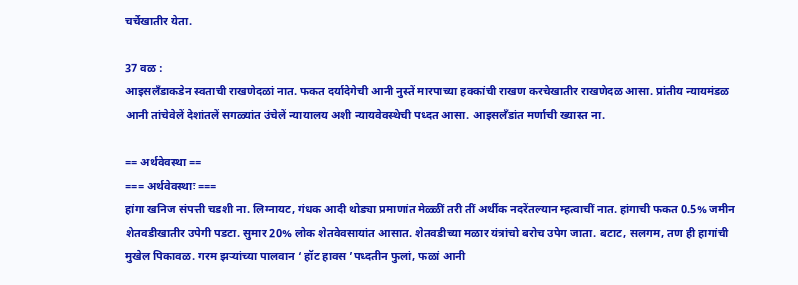चर्चेखातीर येता.

37 वळ :
आइसलँडाकडेन स्वताची राखणेदळां नात. फकत दर्यादेगेची आनी नुस्तें मारपाच्या हक्कांची राखण करचेखातीर राखणेदळ आसा. प्रांतीय न्यायमंडळ आनी तांचेवेलें देशांतलें सगळ्यांत उंचेलें न्यायालय अशी न्यायवेवस्थेची पध्दत आसा. आइसलँडांत मर्णाची ख्यास्त ना.

== अर्थवेवस्था ==
=== अर्थवेवस्थाः ===
हांगा खनिज संपत्ती चडशी ना. लिग्नायट, गंधक आदी थोड्या प्रमाणांत मेळ्ळीं तरी तीं अर्थीक नदरेंतल्यान म्हत्वाचीं नात. हांगाची फकत 0.5% जमीन शेतवडीखातीर उपेगी पडटा. सुमार 20% लोक शेतवेवसायांत आसात. शेतवडीच्या मळार यंत्रांचो बरोच उपेग जाता. बटाट, सलगम, तण ही हागांची मुखेल पिकावळ. गरम झऱ्यांच्या पालवान ‘ हॉट हावस ’पध्दतीन फुलां, फळां आनी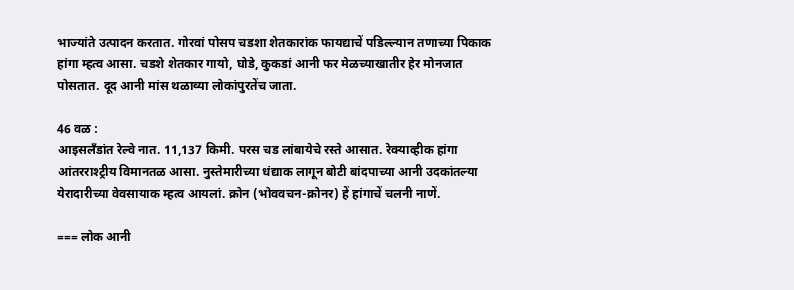भाज्यांते उत्पादन करतात. गोरवां पोसप चडशा शेतकारांक फायद्याचें पडिल्ल्यान तणाच्या पिकाक हांगा म्हत्व आसा. चडशे शेतकार गायो, घोडे, कुकडां आनी फर मेळच्याखातीर हेर मोनजात पोसतात. दूद आनी मांस थळाव्या लोकांपुरतेंच जाता.

46 वळ :
आइसलँडांत रेल्वे नात. 11,137 किमी. परस चड लांबायेचे रस्ते आसात. रेक्याव्हीक हांगा आंतरराश्ट्रीय विमानतळ आसा. नुस्तेमारीच्या धंद्याक लागून बोटी बांदपाच्या आनी उदकांतल्या येरादारीच्या वेवसायाक म्हत्व आयलां. क्रोन (भोववचन-क्रोनर) हें हांगाचें चलनी नाणें.

=== लोक आनी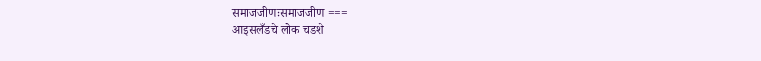समाजजीणःसमाजजीण ===
आइसलँडचे लोक चडशे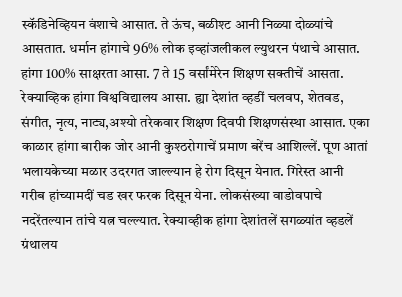स्कॅडिनेव्हियन वंशाचे आसात. ते ऊंच, बळीश्ट आनी निळ्या दोळ्यांचे आसतात. धर्मान हांगाचे 96% लोक इव्हांजलीकल ल्युथरन पंथाचे आसात. हांगा 100% साक्षरता आसा. 7 ते 15 वर्सांमेरेन शिक्षण सक्तीचें आसता. रेक्याव्हिक हांगा विश्वविद्यालय आसा. ह्या देशांत व्हडीं चलवप, शेतवड, संगीत, नृत्य, नाट्य,अश्यो तरेकवार शिक्षण दिवपी शिक्षणसंस्था आसात. एका काळार हांगा बारीक जोर आनी कुश्ठरोगाचें प्रमाण बरेंच आशिल्लें. पूण आतां भलायकेच्या मळार उदरगत जाल्ल्यान हे रोग दिसून येनात. गिरेस्त आनी गरीब हांच्यामदीं चड खर फरक दिसून येना. लोकसंख्या वाडोवपाचे नदरेंतल्यान तांचे यत्न चल्ल्यात. रेक्याव्हीक हांगा देशांतलें सगळ्यांत व्हडलें ग्रंथालय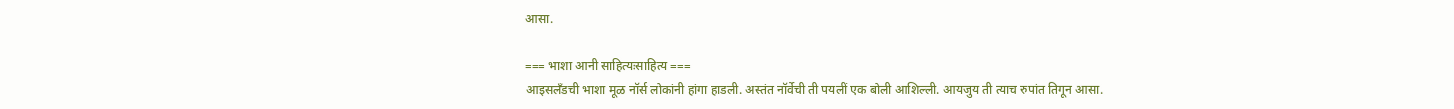आसा.

=== भाशा आनी साहित्यःसाहित्य ===
आइसलँडची भाशा मूळ नॉर्स लोकांनी हांगा हाडली. अस्तंत नॉर्वेची ती पयलीं एक बोली आशिल्ली. आयजुय ती त्याच रुपांत तिगून आसा.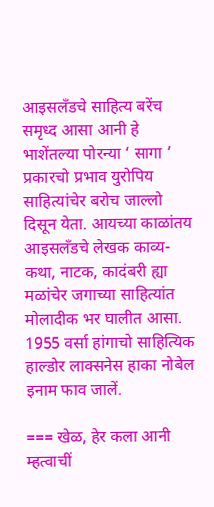आइसलँडचे साहित्य बरेंच समृध्द आसा आनी हे भाशेंतल्या पोरन्या ‘ सागा ’ प्रकारचो प्रभाव युरोपिय साहित्यांचेर बरोच जाल्लो दिसून येता. आयच्या काळांतय आइसलँडचे लेखक काव्य-कथा, नाटक, कादंबरी ह्या मळांचेर जगाच्या साहित्यांत मोलादीक भर घालीत आसा. 1955 वर्सा हांगाचो साहित्यिक हाल्डोर लाक्सनेस हाका नोबेल इनाम फाव जालें.

=== खेळ, हेर कला आनी म्हत्वाचीं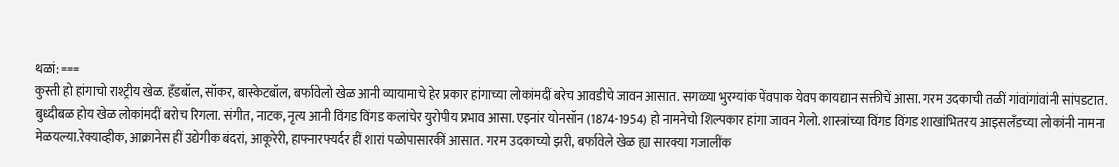थळां: ===
कुस्ती हो हांगाचो राश्ट्रीय खेळ. हँडबॉल, सॉकर, बास्केटबॉल, बर्फावेलो खेळ आनी व्यायामाचे हेर प्रकार हांगाच्या लोकांमदीं बरेच आवडीचे जावन आसात. सगळ्या भुरग्यांक पेंवपाक येवप कायद्यान सक्तीचें आसा. गरम उदकाची तळीं गांवांगांवांनी सांपडटात. बुध्दीबळ होय खेळ लोकांमदीं बरोच रिगला. संगीत, नाटक, नृत्य आनी विंगड विंगड कलांचेर युरोपीय प्रभाव आसा. एइनांर योनसॉन (1874-1954) हो नामनेचो शिल्पकार हांगा जावन गेलो. शास्त्रांच्या विंगड विंगड शाखांभितरय आइसलँडच्या लोकांनी नामना मेळयल्या.रेक्याव्हीक, आक्रानेस हीं उद्येगीक बंदरां, आकूरेरी, हाफ्नारफ्यर्दर हीं शारां पळोपासारकीं आसात. गरम उदकाच्यो झरी, बर्फावेले खेळ ह्या सारक्या गजालींक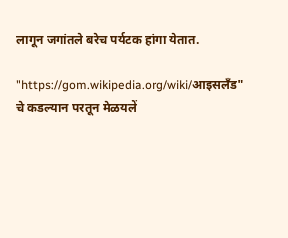लागून जगांतले बरेच पर्यटक हांगा येतात.

"https://gom.wikipedia.org/wiki/आइसलँड" चे कडल्यान परतून मेळयलें